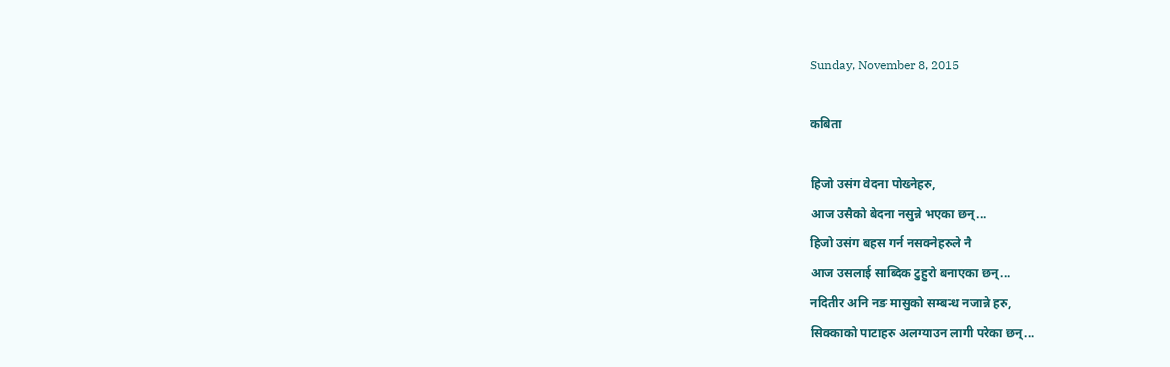Sunday, November 8, 2015

कबिता

हिजो उसंग वेदना पोख्नेहरु,
आज उसैको बेदना नसुन्ने भएका छन्...
हिजो उसंग बहस गर्न नसक्नेहरुले नै
आज उसलाई साब्दिक टुहुरो बनाएका छन्...
नदितीर अनि नङ मासुको सम्बन्ध नजान्ने हरु,
सिक्काको पाटाहरु अलग्याउन लागी परेका छन्...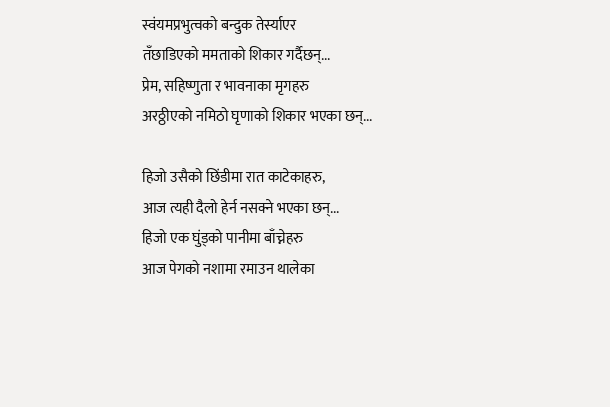स्वंयमप्रभुत्वको बन्दुक तेर्स्याएर
तँछाडिएको ममताको शिकार गर्दैछन्...
प्रेम, सहिष्णुता र भावनाका मृगहरु
अरठ्ठीएको नमिठो घृणाको शिकार भएका छन्...

हिजो उसैको छिंडीमा रात काटेकाहरु,
आज त्यही दैलो हेर्न नसक्ने भएका छन्...
हिजो एक घुंड्को पानीमा बाँच्नेहरु
आज पेगको नशामा रमाउन थालेका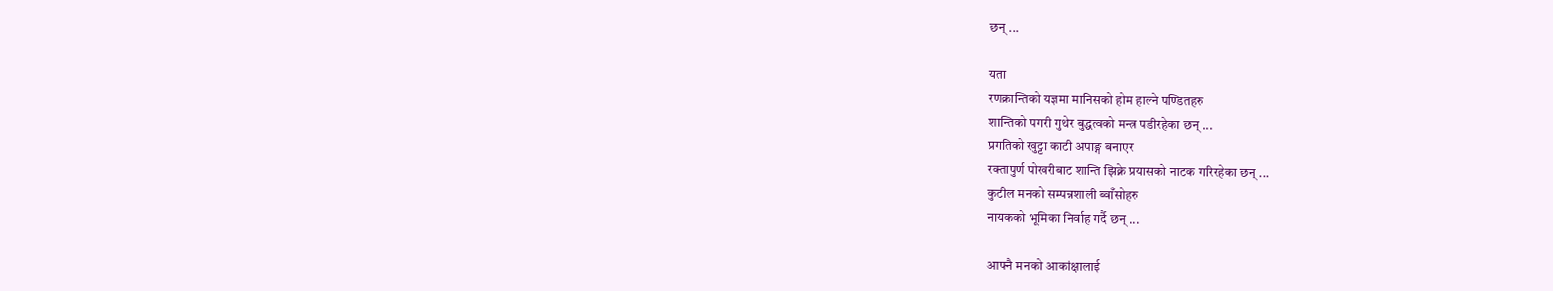छन् ...

यता
रणक्रान्तिको यज्ञमा मानिसको होम हाल्ने पण्डितहरु
शान्तिको पगरी गुथेर बुद्धत्वको मन्त्र पडीरहेका छन् ...
प्रगतिको खुट्टा काटी अपाङ्ग बनाएर
रक्तापुर्ण पोखरीबाट शान्ति झिक्ने प्रयासको नाटक गरिरहेका छन् ...
कुटील मनको सम्पन्नशाली ब्वाँसोहरु
नायकको भूमिका निर्वाह गर्दै छन् ...

आफ्नै मनको आकांक्षालाई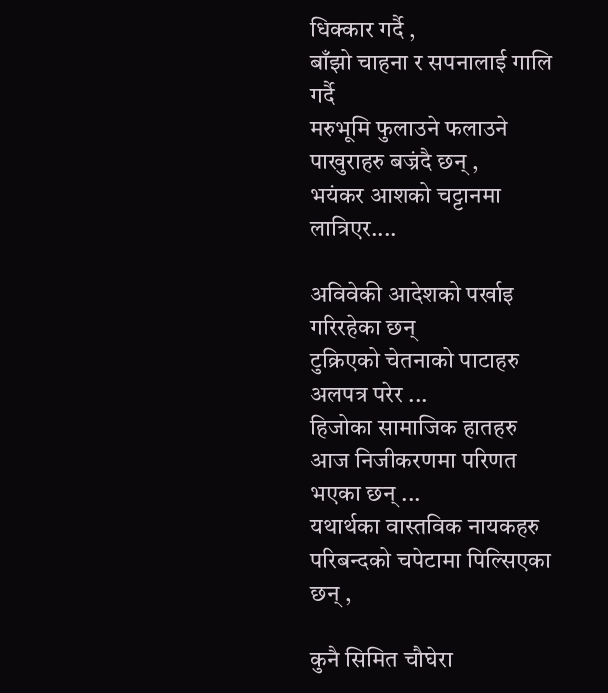धिक्कार गर्दै ,
बाँझो चाहना र सपनालाई गालि गर्दै
मरुभूमि फुलाउने फलाउने पाखुराहरु बज्रंदै छन् ,
भयंकर आशको चट्टानमा लात्रिएर....

अविवेकी आदेशको पर्खाइ गरिरहेका छन्
टुक्रिएको चेतनाको पाटाहरु अलपत्र परेर ...
हिजोका सामाजिक हातहरु
आज निजीकरणमा परिणत भएका छन् ...
यथार्थका वास्तविक नायकहरु
परिबन्दको चपेटामा पिल्सिएका छन् ,

कुनै सिमित चौघेरा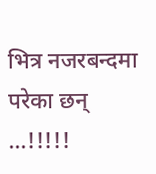भित्र नजरबन्दमा परेका छन् ...!!!!!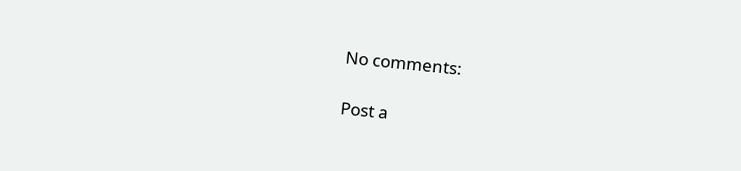No comments:

Post a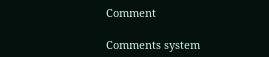Comment

Comments system